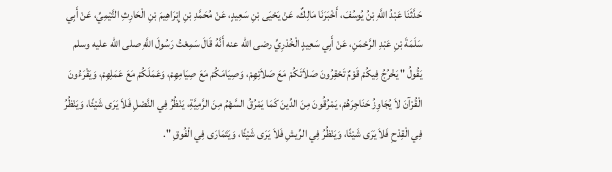حَدَّثَنَا عَبْدُ اللَّهِ بْنُ يُوسُفَ، أَخْبَرَنَا مَالِكٌ، عَنْ يَحْيَى بْنِ سَعِيدٍ، عَنْ مُحَمَّدِ بْنِ إِبْرَاهِيمَ بْنِ الْحَارِثِ التَّيْمِيِّ، عَنْ أَبِي سَلَمَةَ بْنِ عَبْدِ الرَّحْمَنِ، عَنْ أَبِي سَعِيدٍ الْخُدْرِيِّ رضى الله عنه أَنَّهُ قَالَ سَمِعْتُ رَسُولَ اللَّهِ صلى الله عليه وسلم يَقُولُ " يَخْرُجُ فِيكُمْ قَوْمٌ تَحْقِرُونَ صَلاَتَكُمْ مَعَ صَلاَتِهِمْ، وَصِيَامَكُمْ مَعَ صِيَامِهِمْ، وَعَمَلَكُمْ مَعَ عَمَلِهِمْ، وَيَقْرَءُونَ الْقُرْآنَ لاَ يُجَاوِزُ حَنَاجِرَهُمْ، يَمْرُقُونَ مِنَ الدِّينَ كَمَا يَمْرُقُ السَّهْمُ مِنَ الرَّمِيَّةِ، يَنْظُرُ فِي النَّصْلِ فَلاَ يَرَى شَيْئًا، وَيَنْظُرُ فِي الْقِدْحِ فَلاَ يَرَى شَيْئًا، وَيَنْظُرُ فِي الرِّيشِ فَلاَ يَرَى شَيْئًا، وَيَتَمَارَى فِي الْفُوقِ ".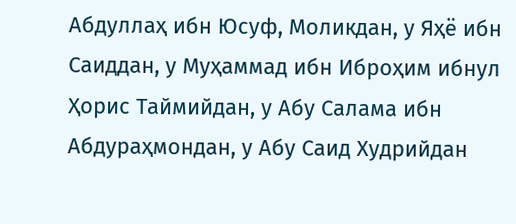Абдуллаҳ ибн Юсуф, Моликдан, у Яҳё ибн Саиддан, у Муҳаммад ибн Иброҳим ибнул Ҳорис Таймийдан, у Абу Салама ибн Абдураҳмондан, у Абу Саид Худрийдан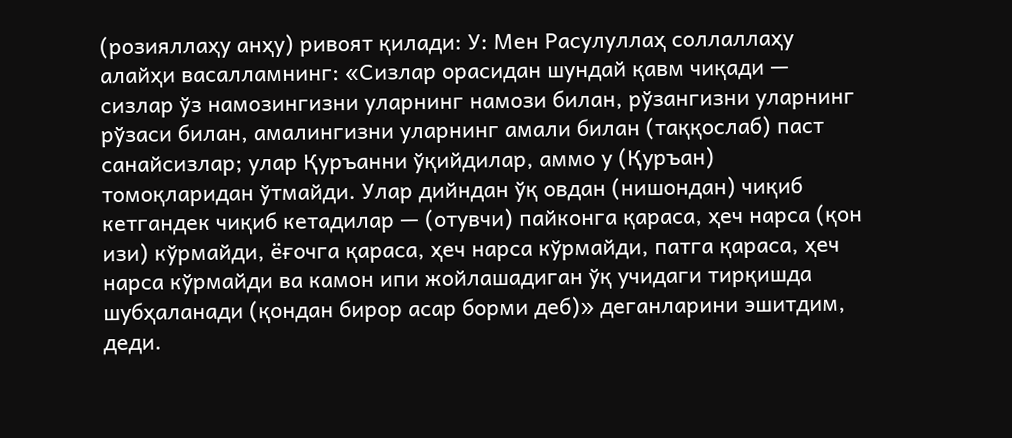(розияллаҳу анҳу) ривоят қилади: У: Мен Расулуллаҳ соллаллаҳу алайҳи васалламнинг: «Сизлар орасидан шундай қавм чиқади — сизлар ўз намозингизни уларнинг намози билан, рўзангизни уларнинг рўзаси билан, амалингизни уларнинг амали билан (таққослаб) паст санайсизлар; улар Қуръанни ўқийдилар, аммо у (Қуръан) томоқларидан ўтмайди. Улар дийндан ўқ овдан (нишондан) чиқиб кетгандек чиқиб кетадилар — (отувчи) пайконга қараса, ҳеч нарса (қон изи) кўрмайди, ёғочга қараса, ҳеч нарса кўрмайди, патга қараса, ҳеч нарса кўрмайди ва камон ипи жойлашадиган ўқ учидаги тирқишда шубҳаланади (қондан бирор асар борми деб)» деганларини эшитдим, деди.